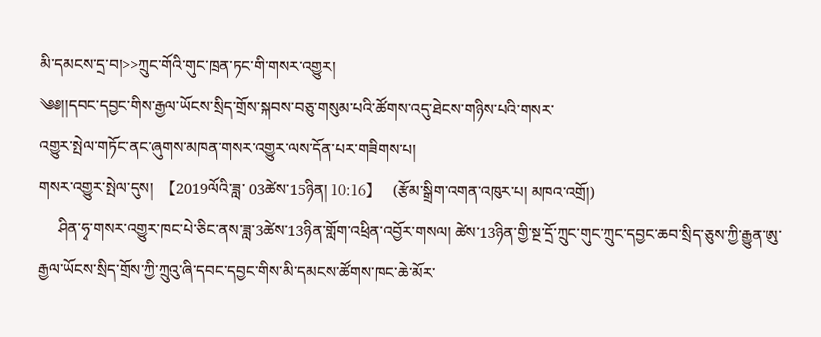མི་དམངས་དྲ་བ།>>ཀྲུང་གོའི་གུང་ཁྲན་ཏང་གི་གསར་འགྱུར།
༄༅།།དབང་དབྱང་གིས་རྒྱལ་ཡོངས་སྲིད་གྲོས་སྐབས་བཅུ་གསུམ་པའི་ཚོགས་འདུ་ཐེངས་གཉིས་པའི་གསར་
འགྱུར་སྤེལ་གཏོང་ནང་ཞུགས་མཁན་གསར་འགྱུར་ལས་དོན་པར་གཟིགས་པ།
གསར་འགྱུར་སྤེལ་དུས།  【2019ལོའི་ཟླ་ 03ཚེས་15ཉིན། 10:16】   (རྩོམ་སྒྲིག་འགན་འཁུར་པ། མཁའ་འགྲོ།)
     ཤིན་ཧྭ་གསར་འགྱུར་ཁང་པེ་ཅིང་ནས་ཟླ་3ཚེས་13ཉིན་གློག་འཕྲིན་འབྱོར་གསལ། ཚེས་13ཉིན་གྱི་སྔ་དྲོ་ཀྲུང་གུང་ཀྲུང་དབྱང་ཆབ་སྲིད་ཅུས་ཀྱི་རྒྱུན་ཨུ་རྒྱལ་ཡོངས་སྲིད་གྲོས་ཀྱི་ཀྲུའུ་ཞི་དབང་དབྱང་གིས་མི་དམངས་ཚོགས་ཁང་ཆེ་མོར་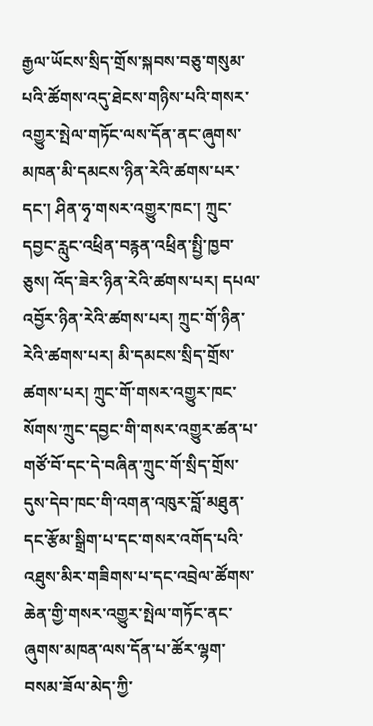རྒྱལ་ཡོངས་སྲིད་གྲོས་སྐབས་བཅུ་གསུམ་པའི་ཚོགས་འདུ་ཐེངས་གཉིས་པའི་གསར་འགྱུར་སྤེལ་གཏོང་ལས་དོན་ནང་ཞུགས་མཁན་མི་དམངས་ཉིན་རེའི་ཚགས་པར་དང་། ཤིན་ཧྭ་གསར་འགྱུར་ཁང་། ཀྲུང་དབྱང་རླུང་འཕྲིན་བརྙན་འཕྲིན་སྤྱི་ཁྱབ་ཅུས། འོད་ཟེར་ཉིན་རེའི་ཚགས་པར། དཔལ་འབྱོར་ཉིན་རེའི་ཚགས་པར། ཀྲུང་གོ་ཉིན་རེའི་ཚགས་པར། མི་དམངས་སྲིད་གྲོས་ཚགས་པར། ཀྲུང་གོ་གསར་འགྱུར་ཁང་སོགས་ཀྲུང་དབྱང་གི་གསར་འགྱུར་ཚན་པ་གཙོ་བོ་དང་དེ་བཞིན་ཀྲུང་གོ་སྲིད་གྲོས་དུས་དེབ་ཁང་གི་འགན་འཁུར་བློ་མཐུན་དང་རྩོམ་སྒྲིག་པ་དང་གསར་འགོད་པའི་འཐུས་མིར་གཟིགས་པ་དང་འབྲེལ་ཚོགས་ཆེན་གྱི་གསར་འགྱུར་སྤེལ་གཏོང་ནང་ཞུགས་མཁན་ལས་དོན་པ་ཚོར་ལྷག་བསམ་ཟོལ་མེད་ཀྱི་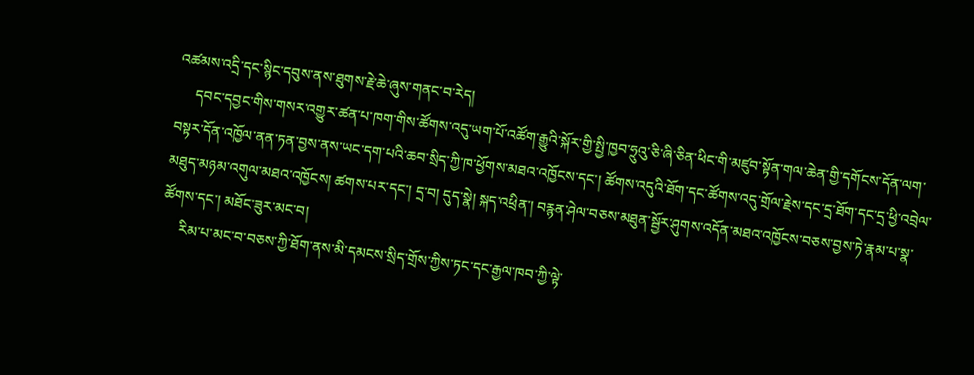འཚམས་འདྲི་དང་སྙིང་དབུས་ནས་ཐུགས་རྗེ་ཆེ་ཞུས་གནང་བ་རེད།
     དབང་དབྱང་གིས་གསར་འགྱུར་ཚན་པ་ཁག་གིས་ཚོགས་འདུ་ཡག་པོ་འཚོག་རྒྱུའི་སྐོར་གྱི་སྤྱི་ཁྱབ་ཧྲུའུ་ཅི་ཞི་ཅིན་ཕིང་གི་མཛུབ་སྟོན་གལ་ཆེན་གྱི་དགོངས་དོན་ལག་བསྟར་དོན་འཁྱོལ་ནན་ཏན་བྱས་ནས་ཡང་དག་པའི་ཆབ་སྲིད་ཀྱི་ཁ་ཕྱོགས་མཐའ་འཁྱོངས་དང་། ཚོགས་འདུའི་ཐོག་དང་ཚོགས་འདུ་གྲོལ་རྗེས་དང་དྲ་ཐོག་དང་དྲ་ཕྱི་འབྲེལ་མཐུད་མཉམ་འགུལ་མཐའ་འཁྱོངས། ཚགས་པར་དང་། དྲ་བ། དུད་སྣེ། སྐད་འཕྲིན་། བརྙན་ཤེལ་བཅས་མཐུན་སྦྱོར་ཤུགས་འདོན་མཐའ་འཁྱོངས་བཅས་བྱས་ཏེ་རྣམ་པ་སྣ་ཚོགས་དང་། མཐོང་ཟུར་མང་བ།
     རིམ་པ་མང་བ་བཅས་ཀྱི་ཐོག་ནས་མི་དམངས་སྲིད་གྲོས་ཀྱིས་ཏང་དང་རྒྱལ་ཁབ་ཀྱི་ལྟེ་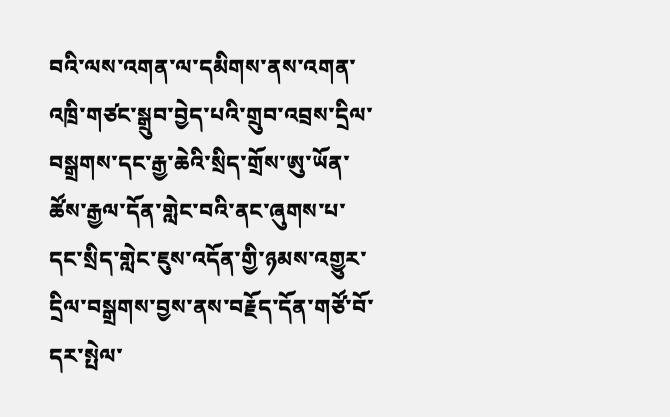བའི་ལས་འགན་ལ་དམིགས་ནས་འགན་འཁྲི་གཙང་སྒྲུབ་བྱེད་པའི་གྲུབ་འབྲས་དྲིལ་བསྒྲགས་དང་རྒྱ་ཆེའི་སྲིད་གྲོས་ཨུ་ཡོན་ཚོས་རྒྱལ་དོན་གླེང་བའི་ནང་ཞུགས་པ་དང་སྲིད་གླེང་ཇུས་འདོན་གྱི་ཉམས་འགྱུར་དྲིལ་བསྒྲགས་བྱས་ནས་བརྗོད་དོན་གཙོ་བོ་དར་སྤེལ་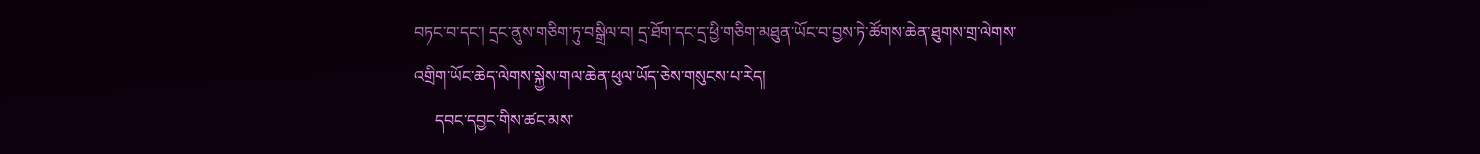བཏང་བ་དང་། དྲང་ནུས་གཅིག་ཏུ་བསྒྲིལ་བ། དྲ་ཐོག་དང་དྲ་ཕྱི་གཅིག་མཐུན་ཡོང་བ་བྱས་ཏེ་ཚོགས་ཆེན་ཐུགས་གྲ་ལེགས་འགྲིག་ཡོང་ཆེད་ལེགས་སྐྱེས་གལ་ཆེན་ཕུལ་ཡོད་ཅེས་གསུངས་པ་རེད།
     དབང་དབྱང་གིས་ཚང་མས་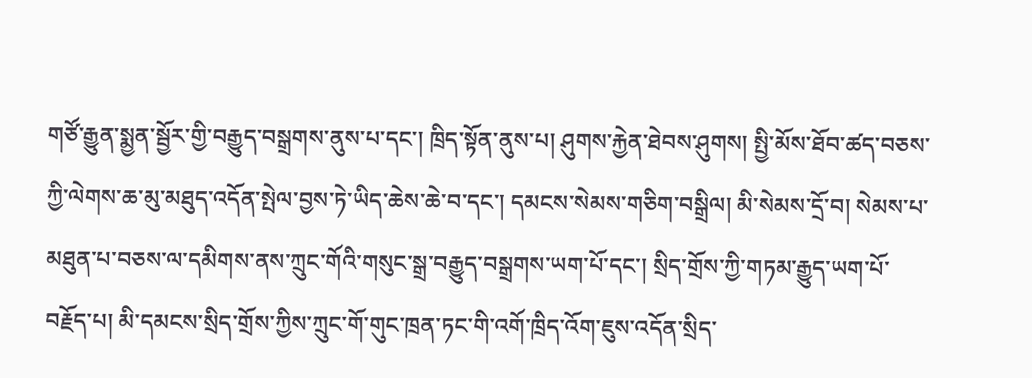གཙོ་རྒྱུན་སྨྱན་སྦྱོར་གྱི་བརྒྱུད་བསྒྲགས་ནུས་པ་དང་། ཁྲིད་སྟོན་ནུས་པ། ཤུགས་རྐྱེན་ཐེབས་ཤུགས། སྤྱི་མོས་ཐོབ་ཚད་བཅས་ཀྱི་ལེགས་ཆ་མུ་མཐུད་འདོན་སྤེལ་བྱས་ཏེ་ཡིད་ཆེས་ཆེ་བ་དང་། དམངས་སེམས་གཅིག་བསྒྲིལ། མི་སེམས་དྲོ་བ། སེམས་པ་མཐུན་པ་བཅས་ལ་དམིགས་ནས་ཀྲུང་གོའི་གསུང་སྒྲ་བརྒྱུད་བསྒྲགས་ཡག་པོ་དང་། སྲིད་གྲོས་ཀྱི་གཏམ་རྒྱུད་ཡག་པོ་བརྗོད་པ། མི་དམངས་སྲིད་གྲོས་ཀྱིས་ཀྲུང་གོ་གུང་ཁྲན་ཏང་གི་འགོ་ཁྲིད་འོག་ཇུས་འདོན་སྲིད་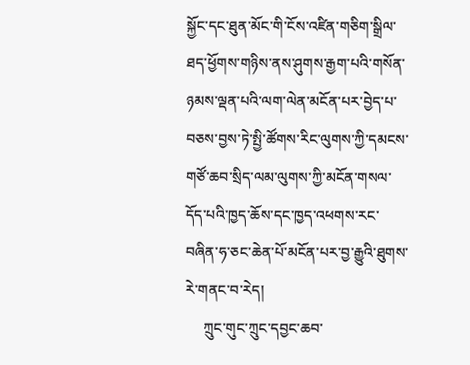སྐྱོང་དང་ཐུན་མོང་གི་ངོས་འཛིན་གཅིག་སྒྲིལ་ཐད་ཕྱོགས་གཉིས་ནས་ཤུགས་རྒྱག་པའི་གསོན་ཉམས་ལྡན་པའི་ལག་ལེན་མངོན་པར་བྱེད་པ་བཅས་བྱས་ཏེ་སྤྱི་ཚོགས་རིང་ལུགས་ཀྱི་དམངས་གཙོ་ཆབ་སྲིད་ལམ་ལུགས་ཀྱི་མངོན་གསལ་དོད་པའི་ཁྱད་ཆོས་དང་ཁྱད་འཕགས་རང་བཞིན་ཧ་ཅང་ཆེན་པོ་མངོན་པར་བྱ་རྒྱུའི་ཐུགས་རེ་གནང་བ་རེད།
     ཀྲུང་གུང་ཀྲུང་དབྱང་ཆབ་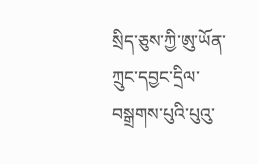སྲིད་ཅུས་ཀྱི་ཨུ་ཡོན་ཀྲུང་དབྱང་དྲིལ་བསྒྲགས་པུའི་པུའུ་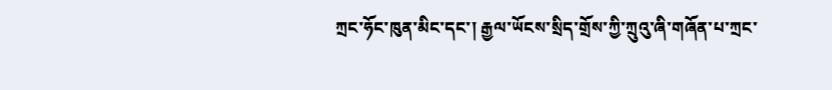ཀྲང་ཧོང་ཁུན་མིང་དང་། རྒྱལ་ཡོངས་སྲིད་གྲོས་ཀྱི་ཀྲུའུ་ཞི་གཞོན་པ་ཀྲང་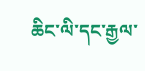ཆིང་ལི་དང་རྒྱལ་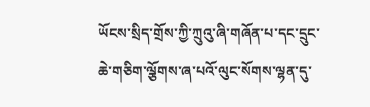ཡོངས་སྲིད་གྲོས་ཀྱི་ཀྲུའུ་ཞི་གཞོན་པ་དང་དྲུང་ཆེ་གཅིག་ལྕོགས་ཞ་པའོ་ལུང་སོགས་ལྷན་དུ་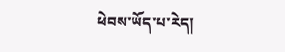ཕེབས་ཡོད་པ་རེད།